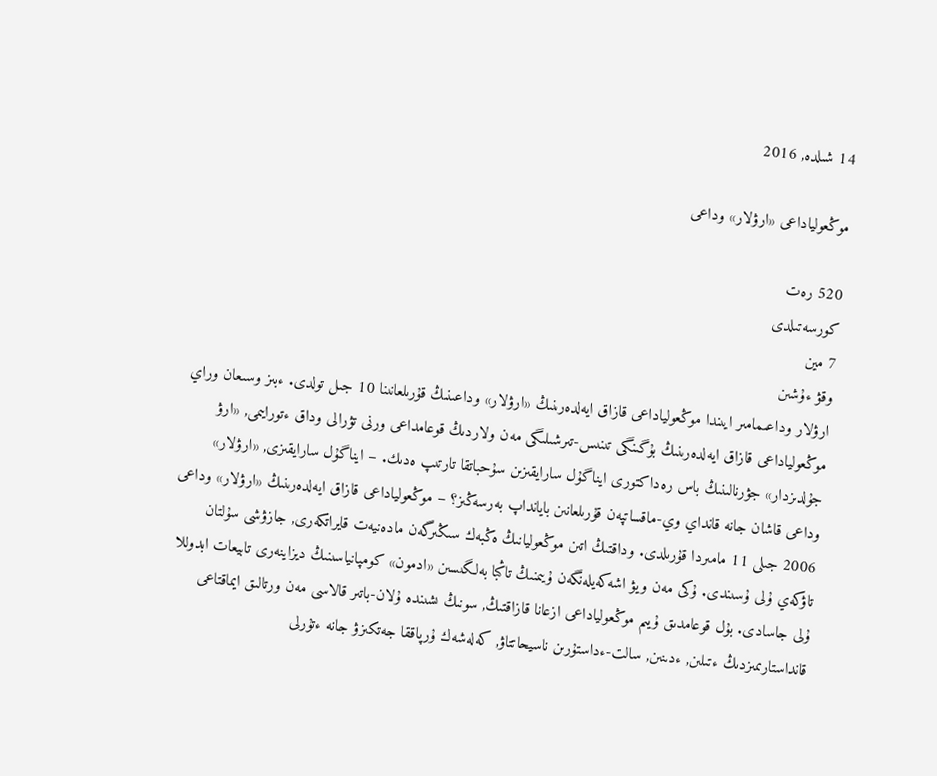14 شىلدە, 2016

موڭعولياداعى «ارۋلار» وداعى

520 رەت
كورسەتىلدى
7 مين
وقۋ ءۇشىن
ارۋلار وداعىمامىر ايىندا موڭعولياداعى قازاق ايەلدەرىنىڭ «ارۋلار» وداعىنىڭ قۇرىلعانىنا 10 جىل تولدى. ءبىز وسىعان وراي موڭعولياداعى قازاق ايەلدەرىنىڭ بۇگىنگى تىنىس-تىرشىلىگى مەن ولاردىڭ قوعامداعى ورنى تۋرالى وداق ءتورايىمى, «ارۋ جۇلدىزدار» جۋرنالىنىڭ باس رەداكتورى ايناگۇل سارايقىزىن سۇحباتقا تارتىپ ەدىك. – ايناگۇل سارايقىزى, «ارۋلار» وداعى قاشان جانە قانداي وي-ماقساتپەن قۇرىلعانىن بايانداپ بەرسەڭىز؟ – موڭعولياداعى قازاق ايەلدەرىنىڭ «ارۋلار» وداعى 2006 جىلى 11 مامىردا قۇرىلدى. وداقتىڭ اتىن موڭعوليانىڭ ەڭبەك سىڭىرگەن مادەنيەت قايراتكەرى, جازۋشى سۇلتان تاۋكەي ۇلى ۇسىندى. ۇكى مەن ويۋ اشەكەيلەنگەن ۇيىمنىڭ تاڭبا بەلگىسىن «ادمون» كومپانياسىنىڭ ديزاينەرى تابيعات ابدوللا ۇلى جاسادى. بۇل قوعامدىق ۇيىم موڭعولياداعى ازعانا قازاقتىڭ, سونىڭ ىشىندە ۇلان-باتىر قالاسى مەن ورتالىق ايماقتاعى قانداستارىمىزدىڭ ءتىلىن, ءدىنىن, سالت-ءداستۇرىن ناسيحاتتاۋ, كەلەشەك ۇرپاققا جەتكىزۋ جانە ءتۇرلى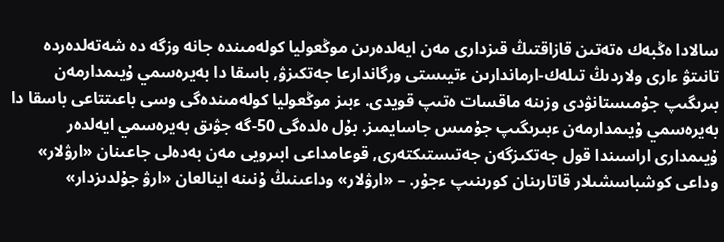سالادا ەڭبەك ەتەتىن قازاقتىڭ قىزدارى مەن ايەلدەرىن موڭعوليا كولەمىندە جانە وزگە دە شەتەلدەردە تانىتۋ ءارى ولاردىڭ تىلەك-ارماندارىن ءتيىستى ورگاندارعا جەتكىزۋ, باسقا دا بەيرەسمي ۇيىمدارمەن بىرىگىپ جۇمىستانۋدى وزىنە ماقسات ەتىپ قويدى. ءبىز موڭعوليا كولەمىندەگى وسى باعىتتاعى باسقا دا بەيرەسمي ۇيىمدارمەن ءبىرىگىپ جۇمىس جاسايمىز. بۇل ەلدەگى 50-گە جۋىق بەيرەسمي ايەلدەر ۇيىمدارى اراسىندا قول جەتكىزگەن جەتىستىكتەرى, قوعامداعى ابىرويى مەن بەدەلى جاعىنان «ارۋلار» وداعى كوشباسشىلار قاتارىنان كورىنىپ ءجۇر. – «ارۋلار» وداعىنىڭ ۇنىنە اينالعان «ارۋ جۇلدىزدار»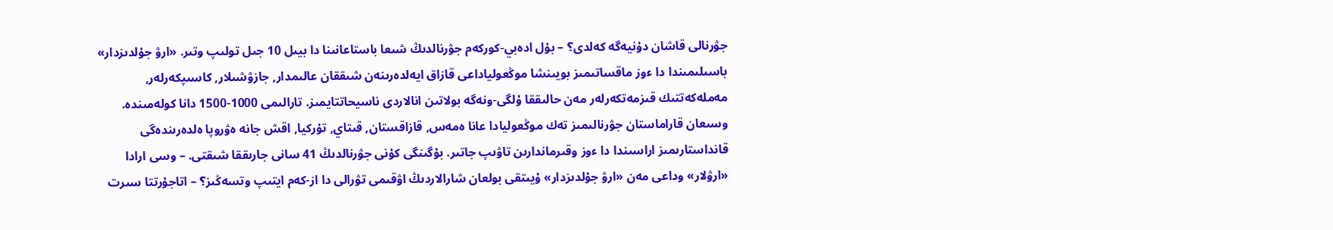جۋرنالى قاشان دۇنيەگە كەلدى؟ – بۇل ادەبي-كوركەم جۋرنالدىڭ شىعا باستاعانىنا دا بيىل 10 جىل تولىپ وتىر. «ارۋ جۇلدىزدار» باسىلىمىندا دا ءوز ماقساتىمىز بويىنشا موڭعولياداعى قازاق ايەلدەرىنەن شىققان عالىمدار, جازۋشىلار, كاسىپكەرلەر, مەملەكەتتىك قىزمەتكەرلەر مەن حالىققا ۇلگى-ونەگە بولاتىن انالاردى ناسيحاتتايمىز. تارالىمى 1000-1500 دانا كولەمىندە. وسىعان قاراماستان جۋرنالىمىز تەك موڭعوليادا عانا ەمەس, قازاقستان, قىتاي, تۇركيا, اقش جانە ەۋروپا ەلدەرىندەگى قانداستارىمىز اراسىندا دا ءوز وقىرماندارىن تاۋىپ جاتىر. بۇگىنگى كۇنى جۋرنالدىڭ 41 سانى جارىققا شىقتى. – وسى ارادا «ارۋلار» وداعى مەن «ارۋ جۇلدىزدار» ۇيىتقى بولعان شارالاردىڭ اۋقىمى تۋرالى دا از-كەم ايتىپ وتسەڭىز؟ – اتاجۇرتتا سىرت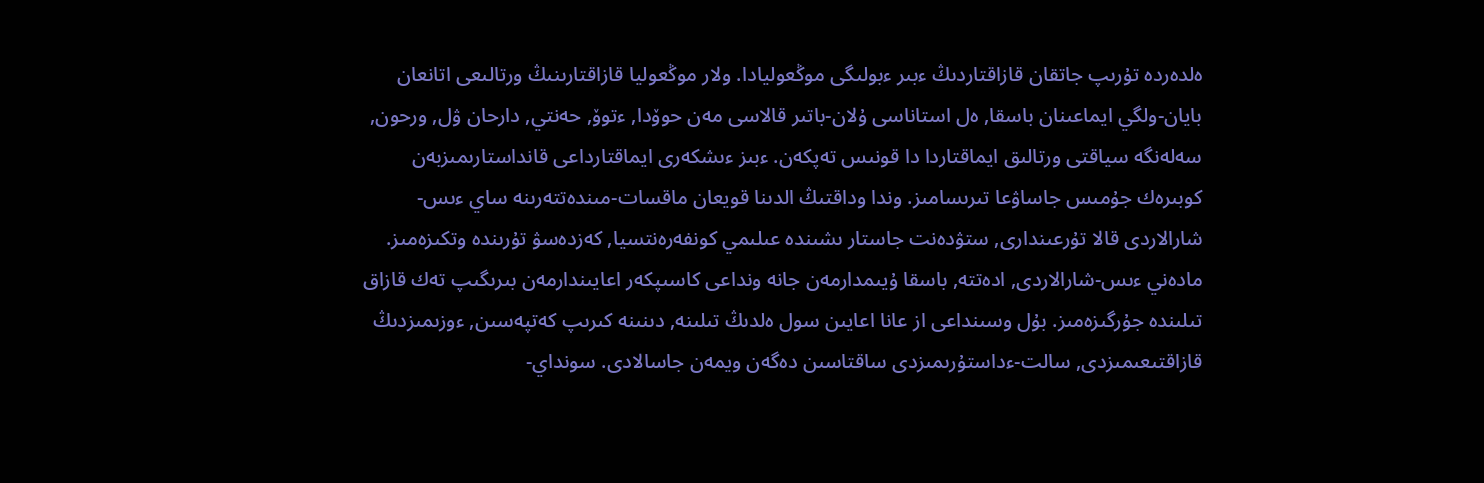ەلدەردە تۇرىپ جاتقان قازاقتاردىڭ ءبىر ءبولىگى موڭعوليادا. ولار موڭعوليا قازاقتارىنىڭ ورتالىعى اتانعان بايان-ولگي ايماعىنان باسقا, ەل استاناسى ۇلان-باتىر قالاسى مەن حوۆدا, ءتوۆ, حەنتي, دارحان ۋل, ورحون, سەلەنگە سياقتى ورتالىق ايماقتاردا دا قونىس تەپكەن. ءبىز ءىشكەرى ايماقتارداعى قانداستارىمىزبەن كوبىرەك جۇمىس جاساۋعا تىرىسامىز. وندا وداقتىڭ الدىنا قويعان ماقسات-مىندەتتەرىنە ساي ءىس-شارالاردى قالا تۇرعىندارى, ستۋدەنت جاستار ىشىندە عىلىمي كونفەرەنتسيا, كەزدەسۋ تۇرىندە وتكىزەمىز. مادەني ءىس-شارالاردى, ادەتتە, باسقا ۇيىمدارمەن جانە ونداعى كاسىپكەر اعايىندارمەن بىرىگىپ تەك قازاق تىلىندە جۇرگىزەمىز. بۇل وسىنداعى از عانا اعايىن سول ەلدىڭ تىلىنە, دىنىنە كىرىپ كەتپەسىن, ءوزىمىزدىڭ قازاقتىعىمىزدى, سالت-ءداستۇرىمىزدى ساقتاسىن دەگەن ويمەن جاسالادى. سونداي-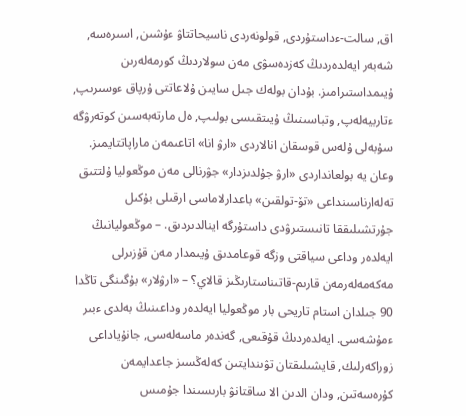اق, سالت-ءداستۇردى, قولونەردى ناسيحاتتاۋ ءۇشىن, اسىرەسە, شەبەر ايەلدەردىڭ كەزدەسۋى مەن سولاردىڭ كورمەلەرىن ۇيىمداستىرامىز. بۇدان بولەك جىل سايىن ۇلاعاتتى ۇرپاق ءوسىرىپ, ءتاربيەلەپ, وتباسىنىڭ ۇيىتقىسى بولىپ, ەل مارتەبەسىن كوتەرۋگە سۇبەلى ۇلەس قوسقان انالاردى «ارۋ انا» اتاعىمەن ماراپاتتايمىز. وعان يە بولعانداردى «ارۋ جۇلدىزدار» جۋرنالى مەن موڭعوليا ۇلتتىق تەلەارناسىنداعى «تۆ-تولقىن» باعدارلاماسى ارقىلى بۇكىل جۇرتشىلىققا تانىستىرۋدى داستۇرگە اينالدىردىق. – موڭعوليانىڭ ايەلدەر وداعى سياقتى وزگە قوعامدىق ۇيىمدار مەن قۇزىرلى مەكەمەلەرمەن قارىم-قاتىناستارىڭىز قالاي؟ – «ارۋلار» بۇگىنگى تاڭدا 90 جىلدان استام تاريحى بار موڭعوليا ايەلدەر وداعىنىڭ بەلدى ءبىر ءمۇشەسى. ايەلدەردىڭ قۇقىعى, گەندەر ماسەلەسى, جانۇياداعى زوراكەرلىك, قايشىلىقتان تۋىندايتىن كەلەڭسىز جاعدايمەن كۇرەسەتىن, ودان الدىن الا ساقتانۋ بارىسىندا جۇمىس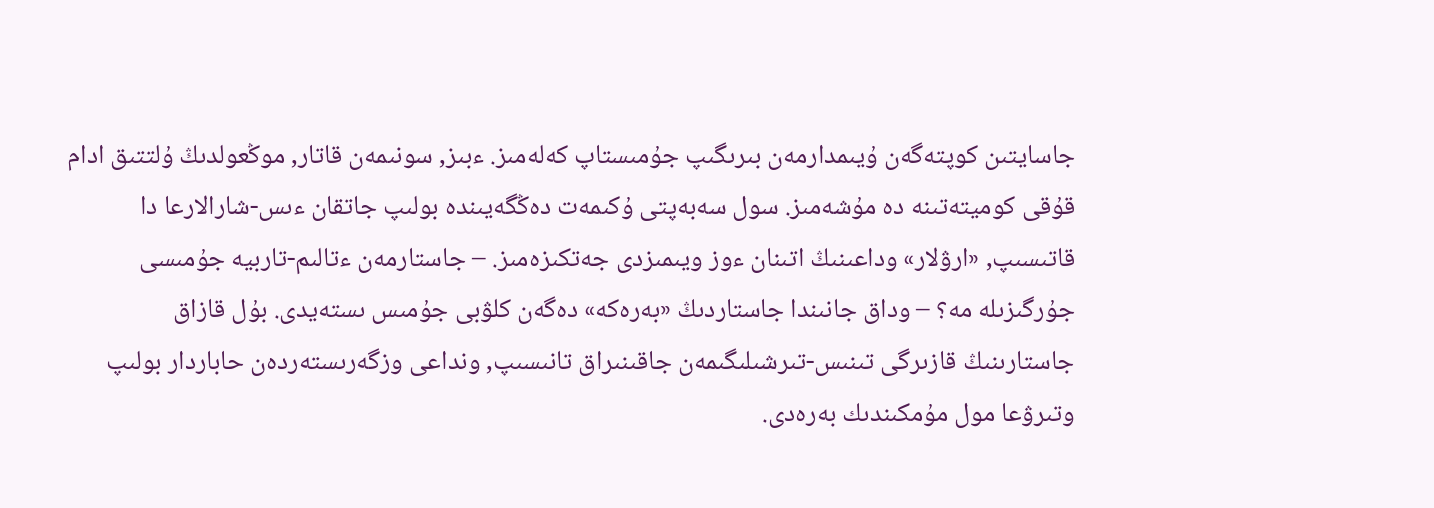جاسايتىن كوپتەگەن ۇيىمدارمەن بىرىگىپ جۇمىستاپ كەلەمىز. ءبىز, سونىمەن قاتار, موڭعولدىڭ ۇلتتىق ادام قۇقى كوميتەتىنە دە مۇشەمىز. سول سەبەپتى ۇكىمەت دەڭگەيىندە بولىپ جاتقان ءىس-شارالارعا دا قاتىسىپ, «ارۋلار» وداعىنىڭ اتىنان ءوز ويىمىزدى جەتكىزەمىز. – جاستارمەن ءتالىم-تاربيە جۇمىسى جۇرگىزىلە مە؟ – وداق جانىندا جاستاردىڭ «بەرەكە» دەگەن كلۋبى جۇمىس ىستەيدى. بۇل قازاق جاستارىنىڭ قازىرگى تىنىس-تىرشىلىگىمەن جاقىنىراق تانىسىپ, ونداعى وزگەرىستەردەن حاباردار بولىپ وتىرۋعا مول مۇمكىندىك بەرەدى.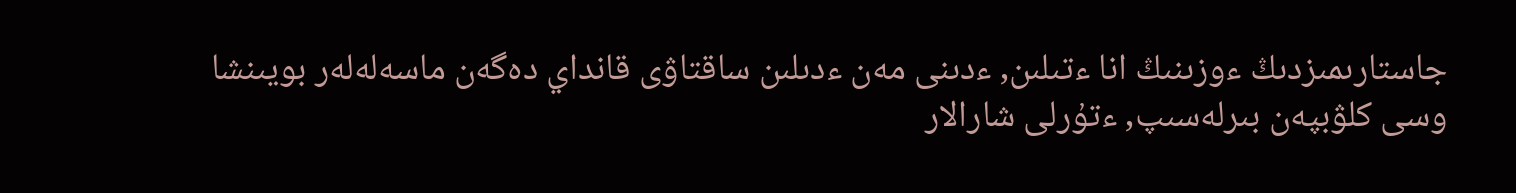جاستارىمىزدىڭ ءوزىنىڭ انا ءتىلىن, ءدىنى مەن ءدىلىن ساقتاۋى قانداي دەگەن ماسەلەلەر بويىنشا وسى كلۋبپەن بىرلەسىپ, ءتۇرلى شارالار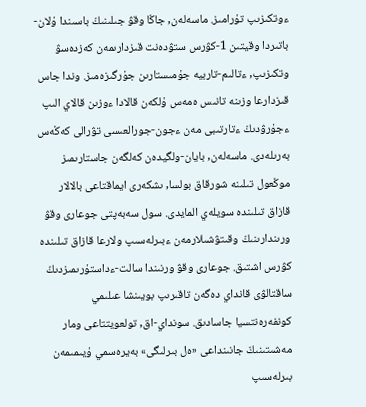ءوتكىزىپ تۇرامىز. ماسەلەن, جاڭا وقۋ جىلىنىڭ باسىندا ۇلان-باتىردا وقيتىن 1-كۋرس ستۋدەنت قىزدارىمەن كەزدەسۋ وتكىزىپ, ءتالىم-تاربيە جۇمىستارىن جۇرگىزەمىز. وندا جاس قىزدارعا وزىنە تانىس ەمەس ۇلكەن قالادا ءوزىن قالاي الىپ ءجۇرۋدىڭ ءتارتىبى مەن ءجون-جورالعىسى تۋرالى كەڭەس بەرىلەدى. ماسەلەن, بايان-ولگيدەن كەلگەن جاستارىمىز موڭعول تىلىنە شورقاق بولسا, ىشكەرى ايماقتاعى بالالار قازاق تىلىندە سويلەي المايدى. سول سەبەپتى جوعارى وقۋ ورىندارىنىڭ وقىتۋشىلارمەن ءبىرلەسىپ ولارعا قازاق تىلىندە كۋرس اشتىق. جوعارى وقۋ ورنىندا سالت-ءداستۇرىمىزدىڭ ساقتالۋى قانداي دەگەن تاقىرىپ بويىنشا عىلىمي كونفەرەنتسيا جاسادىق. سونداي-اق, تولعويتتاعى ومار مەشىتىنىڭ جانىنداعى «ەل بىرلىگى» بەيرەسمي ۇيىمىمەن بىرلەسىپ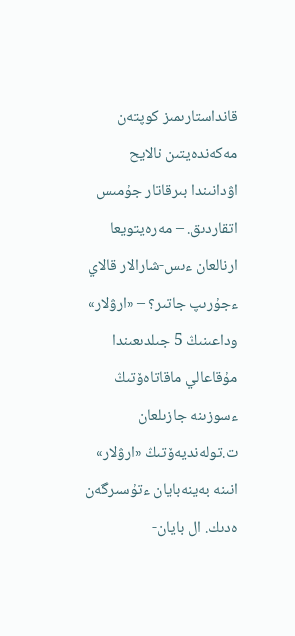قانداستارىمىز كوپتەن مەكەندەيتىن نالايح اۋدانىندا بىرقاتار جۇمىس اتقاردىق. – مەرەيتويعا ارنالعان ءىس-شارالار قالاي ءجۇرىپ جاتىر؟ – «ارۋلار» وداعىنىڭ 5 جىلدىعىندا مۇقاعالي ماقاتاەۆتىڭ ءسوزىنە جازىلعان ت.تولەنديەۆتىڭ «ارۋلار» انىنە بەينەبايان ءتۇسىرگەن ەدىك. ال بايان-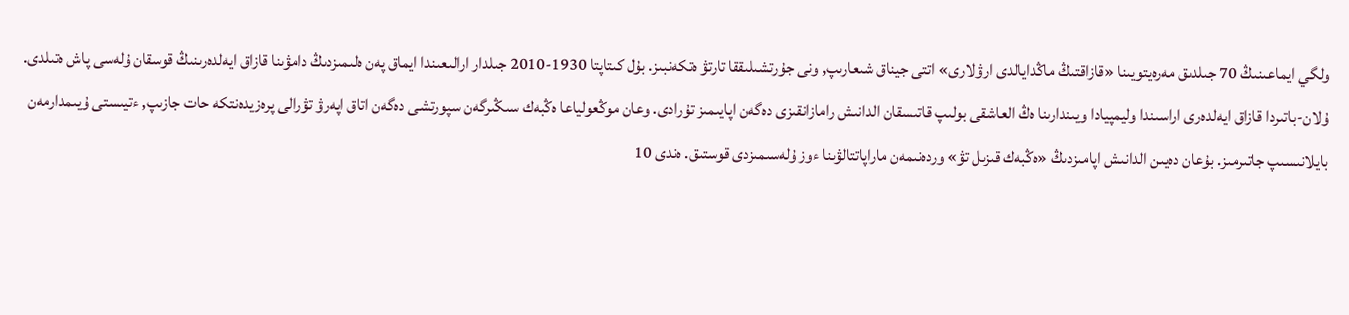ولگي ايماعىنىڭ 70 جىلدىق مەرەيتويىنا «قازاقتىڭ ماڭدايالدى ارۋلارى» اتتى جيناق شىعارىپ, ونى جۇرتشىلىققا تارتۋ ەتكەنبىز. بۇل كىتاپتا 1930-2010 جىلدار ارالىعىندا ايماق پەن ەلىمىزدىڭ دامۋىنا قازاق ايەلدەرىنىڭ قوسقان ۇلەسى پاش ەتىلدى. ۇلان-باتىردا قازاق ايەلدەرى اراسىندا وليمپيادا ويىندارىنا ەڭ العاشقى بولىپ قاتىسقان الدانىش رامازانقىزى دەگەن اپايىمىز تۇرادى. وعان موڭعولياعا ەڭبەك سىڭىرگەن سپورتشى دەگەن اتاق اپەرۋ تۋرالى پرەزيدەنتكە حات جازىپ, ءتيىستى ۇيىمدارمەن بايلانىسىپ جاتىرمىز. بۇعان دەيىن الدانىش اپامىزدىڭ «ەڭبەك قىزىل تۋ» وردەنىمەن ماراپاتتالۋىنا ءوز ۇلەسىمىزدى قوستىق. ەندى 10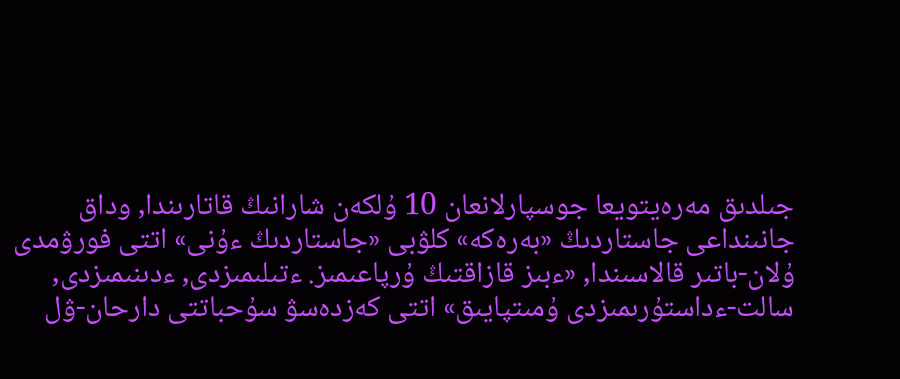جىلدىق مەرەيتويعا جوسپارلانعان 10 ۇلكەن شارانىڭ قاتارىندا, وداق جانىنداعى جاستاردىڭ «بەرەكە» كلۋبى «جاستاردىڭ ءۇنى» اتتى فورۋمدى ۇلان-باتىر قالاسىندا, «ءبىز قازاقتىڭ ۇرپاعىمىز. ءتىلىمىزدى, ءدىنىمىزدى, سالت-ءداستۇرىمىزدى ۇمىتپايىق» اتتى كەزدەسۋ سۇحباتتى دارحان-ۋل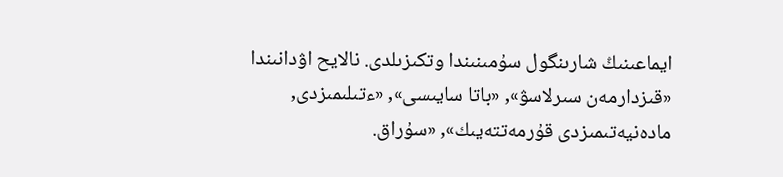ايماعىنىڭ شارىنگول سۇمىنىندا وتكىزىلدى. نالايح اۋدانىندا «قىزدارمەن سىرلاسۋ», «باتا سايىسى», «ءتىلىمىزدى, مادەنيەتىمىزدى قۇرمەتتەيىك», «سۇراق.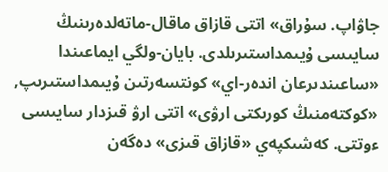جاۋاپ. سۇراق» اتتى قازاق ماقال-ماتەلدەرىنىڭ سايىسى ۇيىمداستىرىلدى. بايان-ولگي ايماعىندا «ساعىندىرعان اندەر-اي» كونتسەرتىن ۇيىمداستىرىپ, «كوكتەمنىڭ كورىكتى ارۋى» اتتى ارۋ قىزدار سايىسى ءوتتى. كەشىكپەي «قازاق قىزى» دەگەن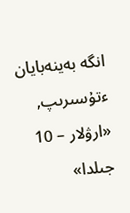انگە بەينەبايان ءتۇسىرىپ, «ارۋلار – 10 جىلدا»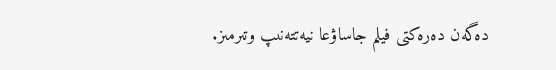دەگەن دەرەكتى فيلم جاساۋعا نيەتتەنىپ وتىرمىز.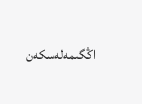اڭگىمەلەسكەن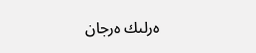ەرلىك ەرجان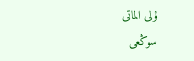ۇلى الماتى
سوڭعى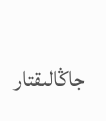جاڭالىقتار